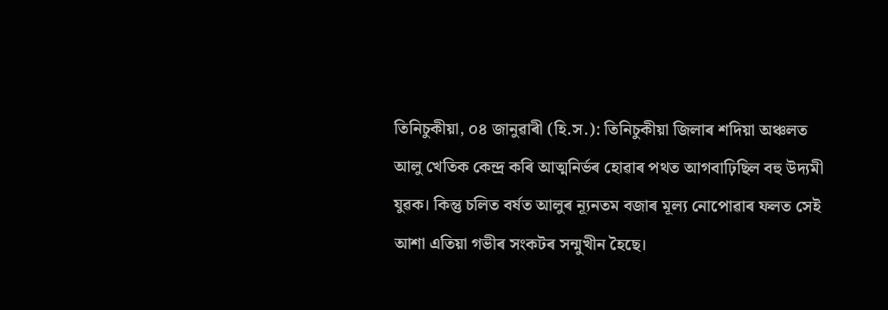তিনিচুকীয়া, ০৪ জানুৱাৰী (হি.স.): তিনিচুকীয়া জিলাৰ শদিয়া অঞ্চলত আলু খেতিক কেন্দ্ৰ কৰি আত্মনিৰ্ভৰ হোৱাৰ পথত আগবাঢ়িছিল বহু উদ্যমী যুৱক। কিন্তু চলিত বৰ্ষত আলুৰ ন্যূনতম বজাৰ মূল্য নোপোৱাৰ ফলত সেই আশা এতিয়া গভীৰ সংকটৰ সন্মুখীন হৈছে।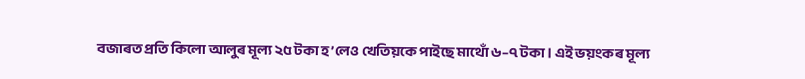বজাৰত প্ৰতি কিলো আলুৰ মূল্য ২৫ টকা হ’লেও খেতিয়কে পাইছে মাথোঁ ৬–৭ টকা। এই ভয়ংকৰ মূল্য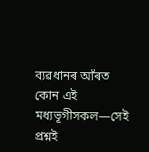ব্যৱধানৰ আঁৰত কোন এই মধ্যভূগীসকল—সেই প্ৰশ্নই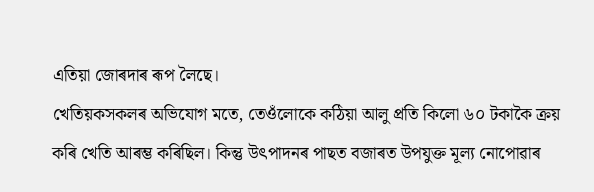এতিয়া জোৰদাৰ ৰূপ লৈছে।
খেতিয়কসকলৰ অভিযোগ মতে, তেওঁলোকে কঠিয়া আলু প্ৰতি কিলো ৬০ টকাকৈ ক্ৰয় কৰি খেতি আৰম্ভ কৰিছিল। কিন্তু উৎপাদনৰ পাছত বজাৰত উপযুক্ত মূল্য নোপোৱাৰ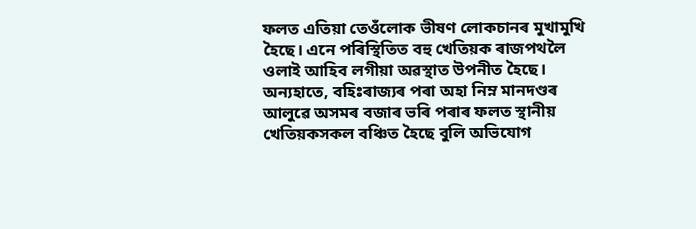ফলত এতিয়া তেওঁলোক ভীষণ লোকচানৰ মুখামুখি হৈছে। এনে পৰিস্থিতিত বহু খেতিয়ক ৰাজপথলৈ ওলাই আহিব লগীয়া অৱস্থাত উপনীত হৈছে। অন্যহাতে, বহিঃৰাজ্যৰ পৰা অহা নিম্ন মানদণ্ডৰ আলুৱে অসমৰ বজাৰ ভৰি পৰাৰ ফলত স্থানীয় খেতিয়কসকল বঞ্চিত হৈছে বুলি অভিযোগ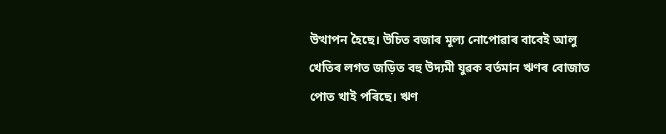উত্থাপন হৈছে। উচিত বজাৰ মূল্য নোপোৱাৰ বাবেই আলু খেতিৰ লগত জড়িত বহু উদ্যমী যুৱক বৰ্তমান ঋণৰ বোজাত পোত খাই পৰিছে। ঋণ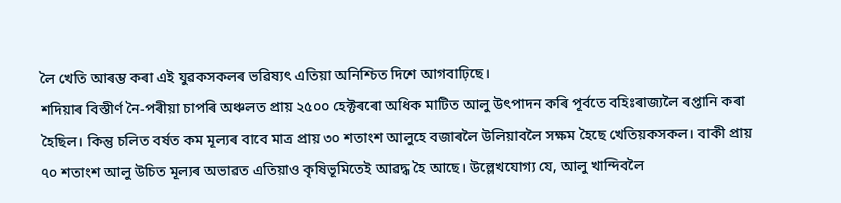লৈ খেতি আৰম্ভ কৰা এই যুৱকসকলৰ ভৱিষ্যৎ এতিয়া অনিশ্চিত দিশে আগবাঢ়িছে।
শদিয়াৰ বিস্তীৰ্ণ নৈ-পৰীয়া চাপৰি অঞ্চলত প্ৰায় ২৫০০ হেক্টৰৰো অধিক মাটিত আলু উৎপাদন কৰি পূৰ্বতে বহিঃৰাজ্যলৈ ৰপ্তানি কৰা হৈছিল। কিন্তু চলিত বৰ্ষত কম মূল্যৰ বাবে মাত্ৰ প্ৰায় ৩০ শতাংশ আলুহে বজাৰলৈ উলিয়াবলৈ সক্ষম হৈছে খেতিয়কসকল। বাকী প্ৰায় ৭০ শতাংশ আলু উচিত মূল্যৰ অভাৱত এতিয়াও কৃষিভূমিতেই আৱদ্ধ হৈ আছে। উল্লেখযোগ্য যে, আলু খান্দিবলৈ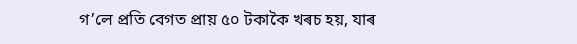গ’লে প্ৰতি বেগত প্ৰায় ৫০ টকাকৈ খৰচ হয়, যাৰ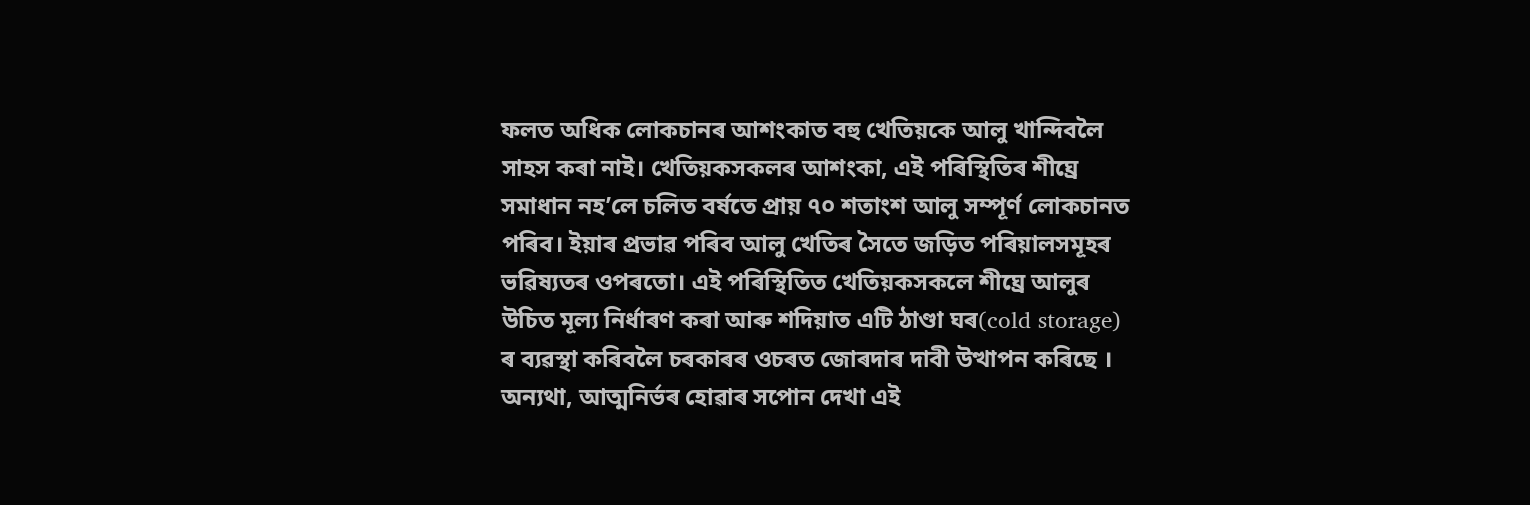ফলত অধিক লোকচানৰ আশংকাত বহু খেতিয়কে আলু খান্দিবলৈ সাহস কৰা নাই। খেতিয়কসকলৰ আশংকা, এই পৰিস্থিতিৰ শীঘ্ৰে সমাধান নহ’লে চলিত বৰ্ষতে প্ৰায় ৭০ শতাংশ আলু সম্পূৰ্ণ লোকচানত পৰিব। ইয়াৰ প্ৰভাৱ পৰিব আলু খেতিৰ সৈতে জড়িত পৰিয়ালসমূহৰ ভৱিষ্যতৰ ওপৰতো। এই পৰিস্থিতিত খেতিয়কসকলে শীঘ্ৰে আলুৰ উচিত মূল্য নিৰ্ধাৰণ কৰা আৰু শদিয়াত এটি ঠাণ্ডা ঘৰ(cold storage) ৰ ব্যৱস্থা কৰিবলৈ চৰকাৰৰ ওচৰত জোৰদাৰ দাবী উত্থাপন কৰিছে । অন্যথা, আত্মনিৰ্ভৰ হোৱাৰ সপোন দেখা এই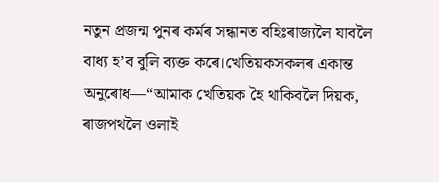নতুন প্ৰজন্ম পুনৰ কৰ্মৰ সন্ধানত বহিঃৰাজ্যলৈ যাবলৈ বাধ্য হ’ব বুলি ব্যক্ত কৰে।খেতিয়কসকলৰ একান্ত অনুৰোধ—“আমাক খেতিয়ক হৈ থাকিবলৈ দিয়ক, ৰাজপথলৈ ওলাই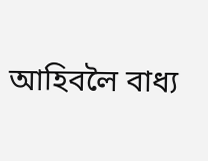আহিবলৈ বাধ্য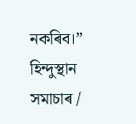নকৰিব।”
হিন্দুস্থান সমাচাৰ /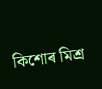কিশোৰ মিশ্ৰ